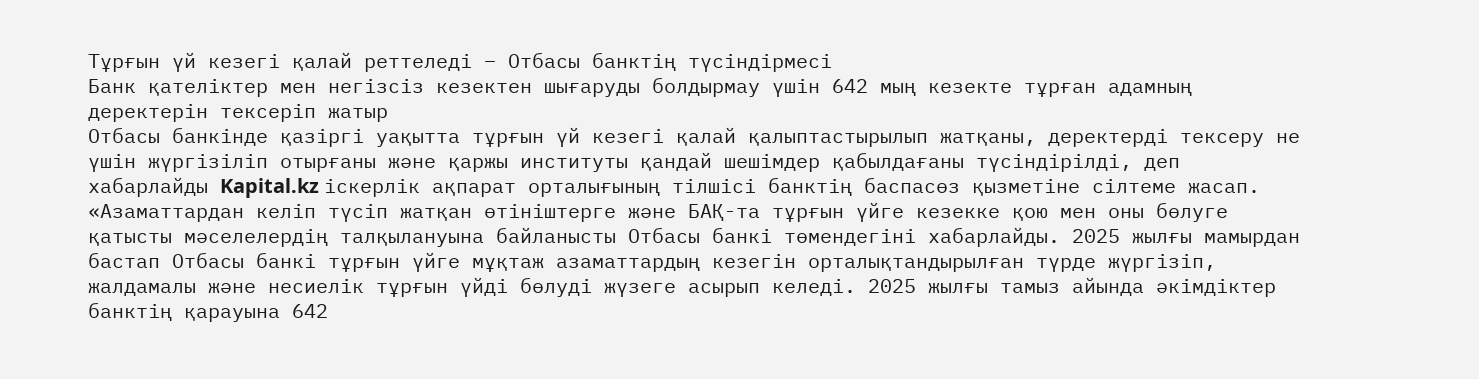Тұрғын үй кезегі қалай реттеледі – Отбасы банктің түсіндірмесі
Банк қателіктер мен негізсіз кезектен шығаруды болдырмау үшін 642 мың кезекте тұрған адамның деректерін тексеріп жатыр
Отбасы банкінде қазіргі уақытта тұрғын үй кезегі қалай қалыптастырылып жатқаны, деректерді тексеру не үшін жүргізіліп отырғаны және қаржы институты қандай шешімдер қабылдағаны түсіндірілді, деп хабарлайды Kapital.kz іскерлік ақпарат орталығының тілшісі банктің баспасөз қызметіне сілтеме жасап.
«Азаматтардан келіп түсіп жатқан өтініштерге және БАҚ-та тұрғын үйге кезекке қою мен оны бөлуге қатысты мәселелердің талқылануына байланысты Отбасы банкі төмендегіні хабарлайды. 2025 жылғы мамырдан бастап Отбасы банкі тұрғын үйге мұқтаж азаматтардың кезегін орталықтандырылған түрде жүргізіп, жалдамалы және несиелік тұрғын үйді бөлуді жүзеге асырып келеді. 2025 жылғы тамыз айында әкімдіктер банктің қарауына 642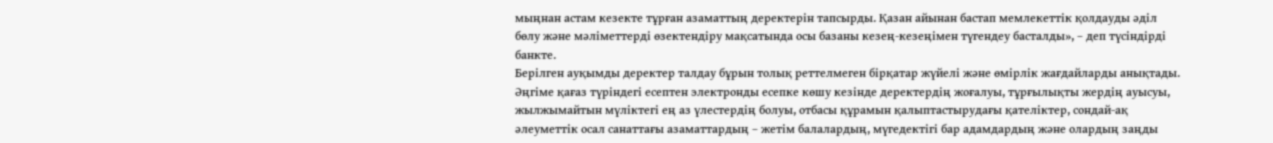мыңнан астам кезекте тұрған азаматтың деректерін тапсырды. Қазан айынан бастап мемлекеттік қолдауды әділ бөлу және мәліметтерді өзектендіру мақсатында осы базаны кезең-кезеңімен түгендеу басталды», – деп түсіндірді банкте.
Берілген ауқымды деректер талдау бұрын толық реттелмеген бірқатар жүйелі және өмірлік жағдайларды анықтады. Әңгіме қағаз түріндегі есептен электронды есепке көшу кезінде деректердің жоғалуы, тұрғылықты жердің ауысуы, жылжымайтын мүліктегі ең аз үлестердің болуы, отбасы құрамын қалыптастырудағы қателіктер, сондай-ақ әлеуметтік осал санаттағы азаматтардың – жетім балалардың, мүгедектігі бар адамдардың және олардың заңды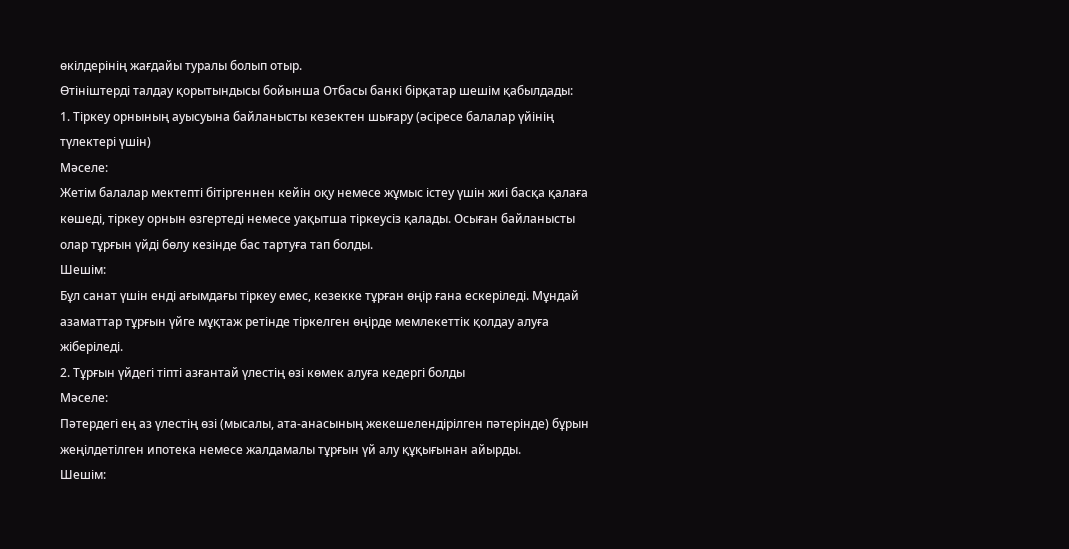өкілдерінің жағдайы туралы болып отыр.
Өтініштерді талдау қорытындысы бойынша Отбасы банкі бірқатар шешім қабылдады:
1. Тіркеу орнының ауысуына байланысты кезектен шығару (әсіресе балалар үйінің түлектері үшін)
Мәселе:
Жетім балалар мектепті бітіргеннен кейін оқу немесе жұмыс істеу үшін жиі басқа қалаға көшеді, тіркеу орнын өзгертеді немесе уақытша тіркеусіз қалады. Осыған байланысты олар тұрғын үйді бөлу кезінде бас тартуға тап болды.
Шешім:
Бұл санат үшін енді ағымдағы тіркеу емес, кезекке тұрған өңір ғана ескеріледі. Мұндай азаматтар тұрғын үйге мұқтаж ретінде тіркелген өңірде мемлекеттік қолдау алуға жіберіледі.
2. Тұрғын үйдегі тіпті азғантай үлестің өзі көмек алуға кедергі болды
Мәселе:
Пәтердегі ең аз үлестің өзі (мысалы, ата-анасының жекешелендірілген пәтерінде) бұрын жеңілдетілген ипотека немесе жалдамалы тұрғын үй алу құқығынан айырды.
Шешім: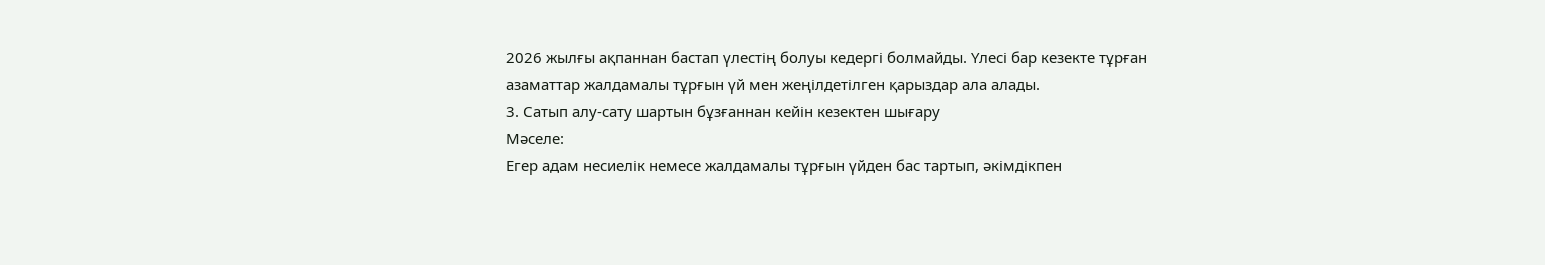2026 жылғы ақпаннан бастап үлестің болуы кедергі болмайды. Үлесі бар кезекте тұрған азаматтар жалдамалы тұрғын үй мен жеңілдетілген қарыздар ала алады.
3. Сатып алу-сату шартын бұзғаннан кейін кезектен шығару
Мәселе:
Егер адам несиелік немесе жалдамалы тұрғын үйден бас тартып, әкімдікпен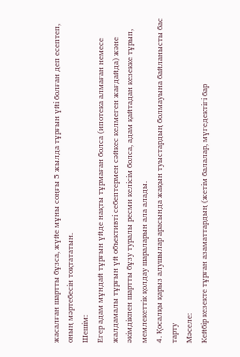жасалған шартты бұзса, жүйе мұны соңғы 5 жылда тұрғын үйі болған деп есептеп, оның мәртебесін тоқтататын.
Шешім:
Егер адам мұндай тұрғын үйде нақты тұрмаған болса (ипотека алмаған немесе жалдамалы тұрғын үй объективті себептермен сәйкес келмеген жағдайда) және әкімдікпен шартты бұзу туралы ресми келісім болса, адам қайтадан кезекке тұрып, мемлекеттік қолдау шараларын ала алады.
4. Қосалқы қарыз алушылар арасында жақын туыстардың болмауына байланысты бас тарту
Мәселе:
Кейбір кезекте тұрған азаматтардың (жетім балалар, мүгедектігі бар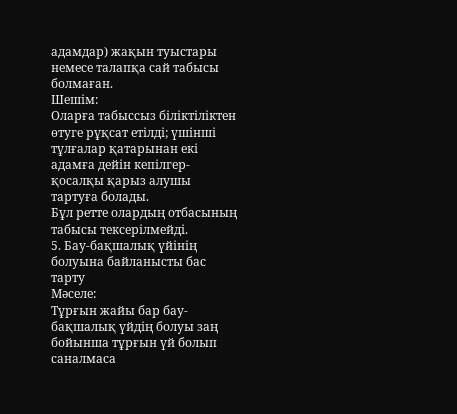адамдар) жақын туыстары немесе талапқа сай табысы болмаған.
Шешім:
Оларға табыссыз біліктіліктен өтуге рұқсат етілді; үшінші тұлғалар қатарынан екі адамға дейін кепілгер-қосалқы қарыз алушы тартуға болады.
Бұл ретте олардың отбасының табысы тексерілмейді.
5. Бау-бақшалық үйінің болуына байланысты бас тарту
Мәселе:
Тұрғын жайы бар бау-бақшалық үйдің болуы заң бойынша тұрғын үй болып саналмаса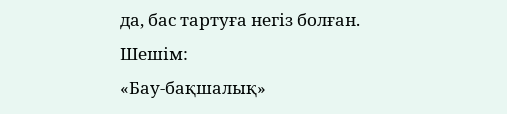да, бас тартуға негіз болған.
Шешім:
«Бау-бақшалық»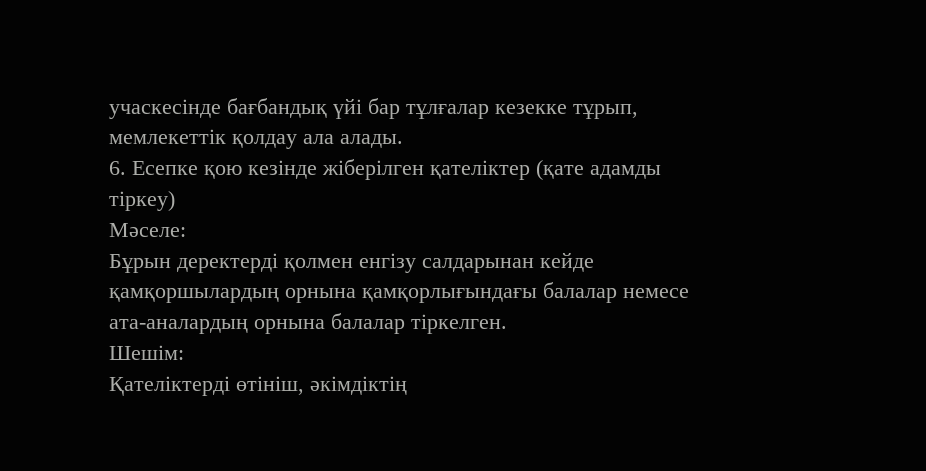учаскесінде бағбандық үйі бар тұлғалар кезекке тұрып, мемлекеттік қолдау ала алады.
6. Есепке қою кезінде жіберілген қателіктер (қате адамды тіркеу)
Мәселе:
Бұрын деректерді қолмен енгізу салдарынан кейде қамқоршылардың орнына қамқорлығындағы балалар немесе ата-аналардың орнына балалар тіркелген.
Шешім:
Қателіктерді өтініш, әкімдіктің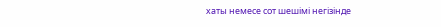хаты немесе сот шешімі негізінде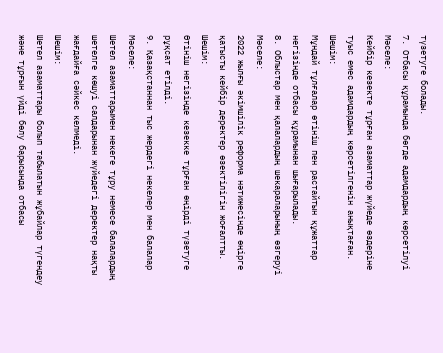түзетуге болады.
7. Отбасы құрамында бөгде адамдардың көрсетілуі
Мәселе:
Кейбір кезекте тұрған азаматтар жүйеде өздеріне туыс емес адамдардың көрсетілгенін анықтаған.
Шешім:
Мұндай тұлғалар өтініш пен растайтын құжаттар негізінде отбасы құрамынан шығарылады.
8. Облыстар мен қалалардың шекараларының өзгеруі
Мәселе:
2022 жылғы әкімшілік реформа нәтижесінде өңірге қатысты кейбір деректер өзектілігін жоғалтты.
Шешім:
Өтініш негізінде кезекке тұрған өңірді түзетуге рұқсат етілді.
9. Қазақстаннан тыс жердегі некелер мен балалар
Мәселе:
Шетел азаматтарымен некеге тұру немесе балалардың шетелге көшуі салдарынан жүйедегі деректер нақты жағдайға сәйкес келмеді.
Шешім:
Шетел азаматтары болып табылатын жұбайлар түгендеу және тұрғын үйді бөлу барысында отбасы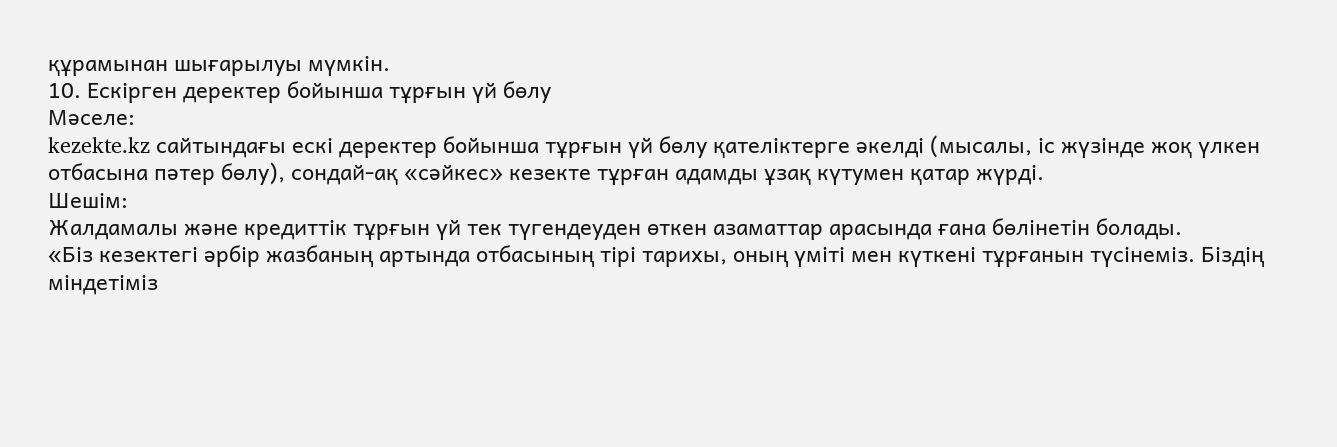құрамынан шығарылуы мүмкін.
10. Ескірген деректер бойынша тұрғын үй бөлу
Мәселе:
kezekte.kz сайтындағы ескі деректер бойынша тұрғын үй бөлу қателіктерге әкелді (мысалы, іс жүзінде жоқ үлкен отбасына пәтер бөлу), сондай-ақ «сәйкес» кезекте тұрған адамды ұзақ күтумен қатар жүрді.
Шешім:
Жалдамалы және кредиттік тұрғын үй тек түгендеуден өткен азаматтар арасында ғана бөлінетін болады.
«Біз кезектегі әрбір жазбаның артында отбасының тірі тарихы, оның үміті мен күткені тұрғанын түсінеміз. Біздің міндетіміз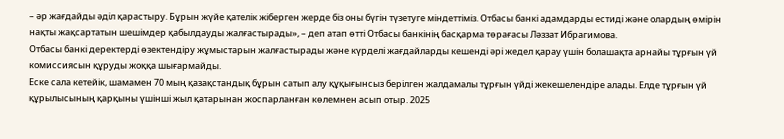– әр жағдайды әділ қарастыру. Бұрын жүйе қателік жіберген жерде біз оны бүгін түзетуге міндеттіміз. Отбасы банкі адамдарды естиді және олардың өмірін нақты жақсартатын шешімдер қабылдауды жалғастырады», – деп атап өтті Отбасы банкінің басқарма төрағасы Ләззат Ибрагимова.
Отбасы банкі деректерді өзектендіру жұмыстарын жалғастырады және күрделі жағдайларды кешенді әрі жедел қарау үшін болашақта арнайы тұрғын үй комиссиясын құруды жоққа шығармайды.
Еске сала кетейік, шамамен 70 мың қазақстандық бұрын сатып алу құқығынсыз берілген жалдамалы тұрғын үйді жекешелендіре алады. Елде тұрғын үй құрылысының қарқыны үшінші жыл қатарынан жоспарланған көлемнен асып отыр. 2025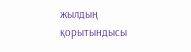жылдың қорытындысы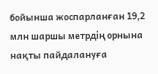бойынша жоспарланған 19,2 млн шаршы метрдің орнына нақты пайдалануға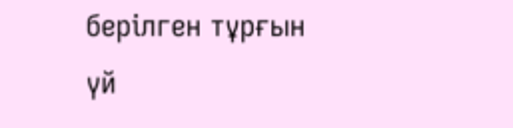берілген тұрғын үй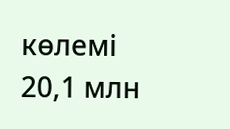көлемі 20,1 млн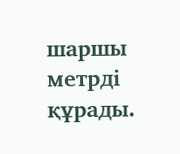шаршы метрді құрады.